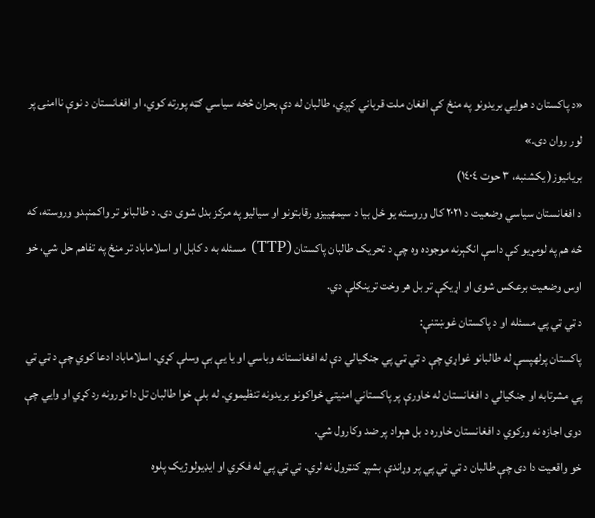«د پاکستان د هوايي بریدونو په منځ کې افغان ملت قرباني کېږي، طالبان له دې بحران څخه سیاسي ګټه پورته کوي، او افغانستان د نوې ناامنۍ پر لور روان دی.»
بریانیوز( یکشنبه، ٣ حوت ١٤٠٤)
د افغانستان سیاسي وضعیت د ۲۰۲۱ کال وروسته یو ځل بیا د سیمهییزو رقابتونو او سیالیو په مرکز بدل شوی دی. د طالبانو تر واکمنېدو وروسته، که څه هم په لومړیو کې داسې انګېرنه موجوده وه چې د تحریک طالبان پاکستان (TTP) مسئله به د کابل او اسلاماباد تر منځ په تفاهم حل شي، خو اوس وضعیت برعکس شوی او اړیکې تر بل هر وخت ترینګلې دي.
د ټي ټي پي مسئله او د پاکستان غوښتنې:
پاکستان پرلهپسې له طالبانو غواړي چې د ټي ټي پي جنګیالي دې له افغانستانه وباسي او یا یې بې وسلې کړي. اسلاماباد ادعا کوي چې د ټي ټي پي مشرتابه او جنګیالي د افغانستان له خاورې پر پاکستاني امنیتي ځواکونو بریدونه تنظیموي. له بلې خوا طالبان تل دا تورونه رد کړي او وايي چې دوی اجازه نه ورکوي د افغانستان خاوره د بل هېواد پر ضد وکارول شي.
خو واقعیت دا دی چې طالبان د ټي ټي پي پر وړاندې بشپړ کنټرول نه لري. ټي ټي پي له فکري او ایډیولوژیک پلوه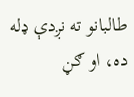طالبانو ته نږدې ډله ده، او ګڼ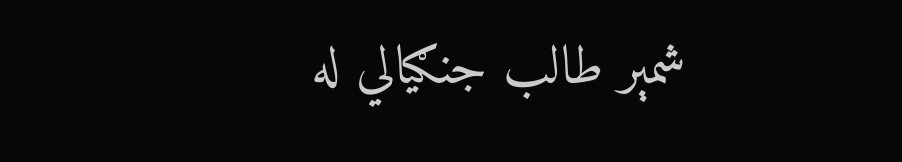شمېر طالب جنګیالي له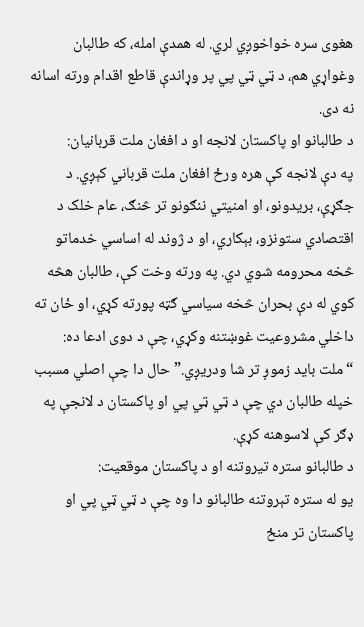هغوی سره خواخوږي لري. له همدې امله، که طالبان وغواړي هم، د ټي ټي پي پر وړاندې قاطع اقدام ورته اسانه نه دی.
د طالبانو او پاکستان لانجه او د افغان ملت قربانيان:
په دې لانجه کې هره ورځ افغان ملت قرباني کېږي. د جګړې، بریدونو، او امنیتي ننګونو تر څنګ، عام خلک د اقتصادي ستونزو، بېکاري، او د ژوند له اساسي خدماتو څخه محرومه شوي دي. په ورته وخت کې، طالبان هڅه کوي له دې بحران څخه سیاسي ګټه پورته کړي، او ځان ته داخلي مشروعیت غوښتنه وکړي، چې د دوی ادعا ده: “ملت باید زموږ تر شا ودریږي.” حال دا چې اصلي مسبب خپله طالبان دي چې د ټي ټي پي او پاکستان د لانجې په ډګر کې لاسوهنه کړې.
د طالبانو ستره تیروتنه او د پاکستان موقعیت:
یو له ستره تېروتنه طالبانو دا وه چې د ټي ټي پي او پاکستان تر منځ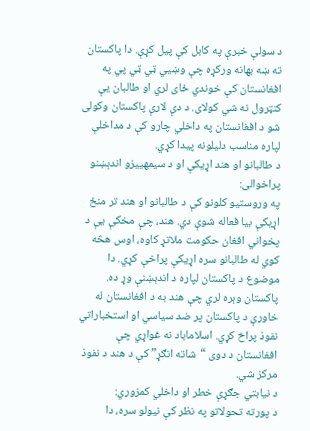د سولې خبرې په کابل کې پیل کړې. دا پاکستان ته ښه بهانه ورکړه چې وښيي ټي ټي پي په افغانستان کې خوندي ځای لري او طالبان یې کنټرول نه شي کولای. د دې لارې پاکستان وکولی شو د افغانستان په داخلي چارو کې د مداخلې لپاره مناسب دلیلونه پیدا کړي.
د طالبانو او هند اړیکې او د سیمهییزو اندېښنو پراخوالی:
په وروستیو کلونو کې د طالبانو او هند تر منځ اړیکې بیا فعاله شوې دي. هند، چې مخکې یې د پخواني افغان حکومت ملاتړ کاوه، اوس هڅه کوي له طالبانو سره اړیکې پراخې کړي. دا موضوع د پاکستان لپاره د اندېښنې وړ ده. پاکستان وېره لري چې هند به د افغانستان له خاورې د پاکستان پر ضد سیاسي او استخباراتي نفوذ پراخ کړي. اسلاماباد نه غواړي چې افغانستان د دوی “شاته انګړ” کې د هند د نفوذ مرکز شي.
د نیابتي جګړې خطر او داخلي کمزوري:
د پورته تحولاتو په نظر کې نیولو سره، دا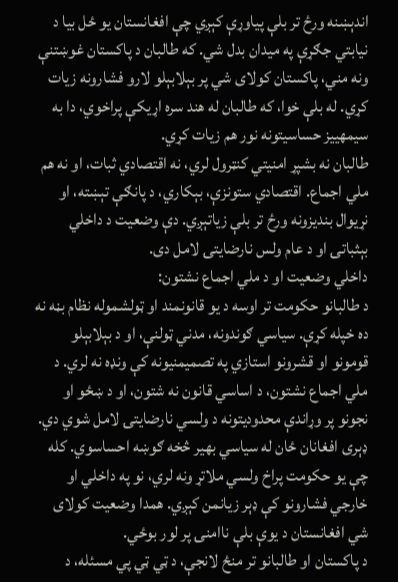اندېښنه ورځ تر بلې پیاوړې کېږي چې افغانستان یو ځل بیا د نیابتي جګړې په میدان بدل شي. که طالبان د پاکستان غوښتنې ونه مني، پاکستان کولای شي پر بېلابېلو لارو فشارونه زیات کړي. له بلې خوا، که طالبان له هند سره اړیکې پراخوي، دا به سیمهییز حساسیتونه نور هم زیات کړي.
طالبان نه بشپړ امنیتي کنټرول لري، نه اقتصادي ثبات، او نه هم ملي اجماع. اقتصادي ستونزې، بېکاري، د پانګې تېښته، او نړیوال بندیزونه ورځ تر بلې زیاتېږي. دې وضعیت د داخلي بېثباتۍ او د عام ولس نارضایتۍ لامل دی.
داخلي وضعیت او د ملي اجماع نشتون:
د طالبانو حکومت تر اوسه د یو قانونمند او ټولشموله نظام بڼه نه ده خپله کړې. سیاسي ګوندونه، مدني ټولنې، او د بېلابېلو قومونو او قشرونو استازي په تصمیمنیونه کې ونډه نه لري. د ملي اجماع نشتون، د اساسي قانون نه شتون، او د ښځو او نجونو پر وړاندې محدودیتونه د ولسي نارضایتۍ لامل شوي دي.
ډېری افغانان ځان له سیاسي بهیر څخه ګوښه احساسوي. کله چې یو حکومت پراخ ولسي ملاتړ ونه لري، نو په داخلي او خارجي فشارونو کې ډېر زیانمن کېږي. همدا وضعیت کولای شي افغانستان د یوې بلې ناامنۍ پر لور بوځي.
د پاکستان او طالبانو تر منځ لانجې، د ټي ټي پي مسئله، د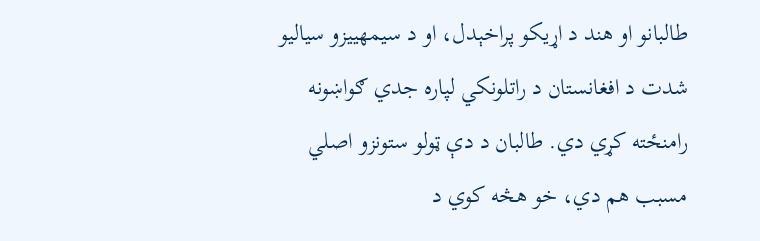طالبانو او هند د اړیکو پراخېدل، او د سیمهییزو سیالیو شدت د افغانستان د راتلونکي لپاره جدي ګواښونه رامنځته کړي دي. طالبان د دې ټولو ستونزو اصلي مسبب هم دي، خو هڅه کوي د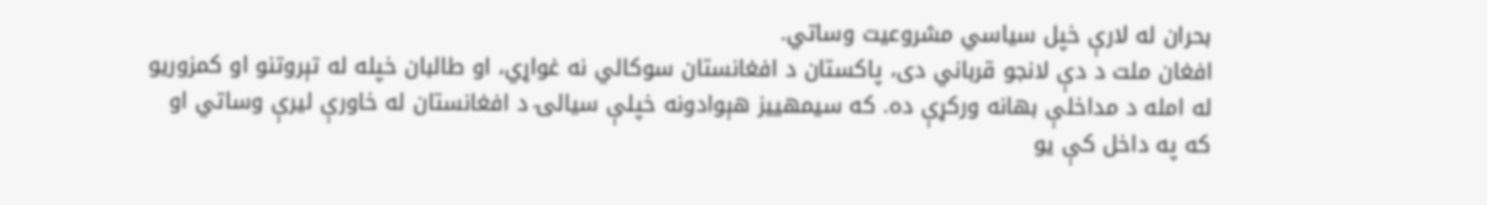بحران له لارې خپل سیاسي مشروعیت وساتي.
افغان ملت د دې لانجو قرباني دی، پاکستان د افغانستان سوکالي نه غواړي، او طالبان خپله له تېروتنو او کمزوریو له امله د مداخلې بهانه ورکړې ده. که سیمهییز هېوادونه خپلې سیالۍ د افغانستان له خاورې لیرې وساتي او که په داخل کې یو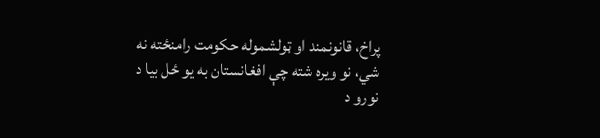پراخ، قانونمند او ټولشموله حکومت رامنځته نه شي، نو ویره شته چې افغانستان به یو ځل بیا د نورو د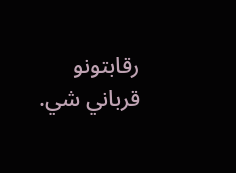رقابتونو قرباني شي.